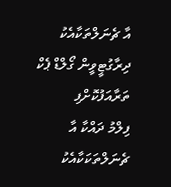އާ ޗެނަލްތަކާއެކު ދިރާގުޓީވީން ގޯލްޑް ޕެކް ތަރާއަފުކޮށްފި
ފިލްމު ދައްކާ އާ ޗެނަލްތަކަކާއެކު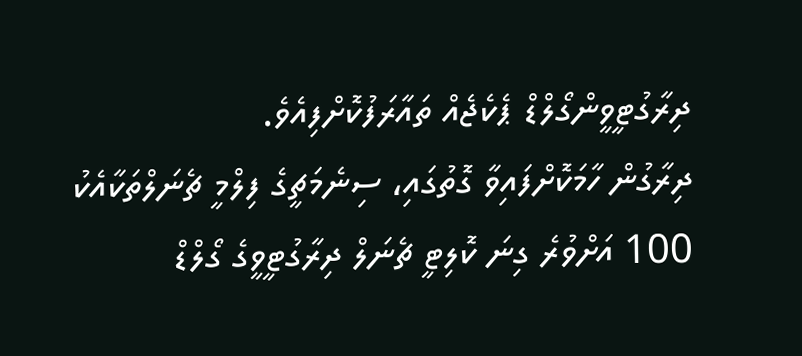ދިރާގުޓީވީންގޯލްޑް ޕެކެޖެއް ތައާރަފުކޮށްފިއެވެ.
ދިރާގުން ހާމަކޮށްފައިވާ ގޮތުގައި، ސިނެމަޗީގެ ފިލްމީ ޗެނަލްތަކާއެކު 100 އަށްވުރެ ގިނަ ކޮލިޓީ ޗެނަލް ދިރާގުޓީވީގެ ގޯލްޑް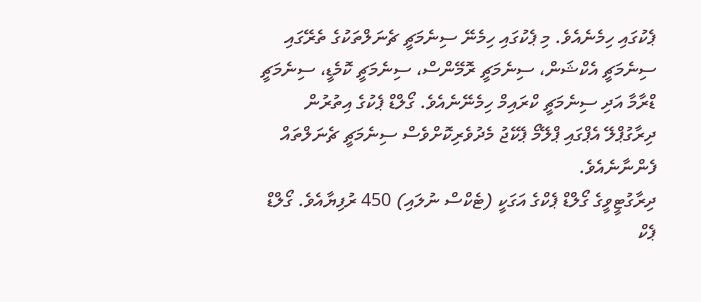ޕެކުގައި ހިމެނެއެވެ. މި ޕެކުގައި ހިމެނޭ ސިނެމަޗީ ޗެނަލްތަކުގެ ތެރޭގައި ސިނެމަޗީ އެކްޝަން، ސިނެމަޗީ ރޮމޭންސް، ސިނެމަޗީ ކޮމެޑީ، ސިނެމަޗީ ޑްރާމާ އަދި ސިނެމަޗީ ކްރައިމް ހިމެނޭނެއެވެ. ގޯލްޑް ޕެކުގެ އިތުރުން ދިރާގުޕްލޭ އެޕްގައި ޕްލޭމޯ ޕެކޭޖު މެދުވެރިކޮށްވެސް ސިނެމަޗީ ޗެނަލްތައް ފެންނާނެއެވެ.
ދިރާގުޓީވީގެ ގޯލްޑް ޕެކްގެ އަގަކީ (ޓެކްސް ނުލައި) 450 ރުފިޔާއެވެ. ގޯލްޑް ޕެކް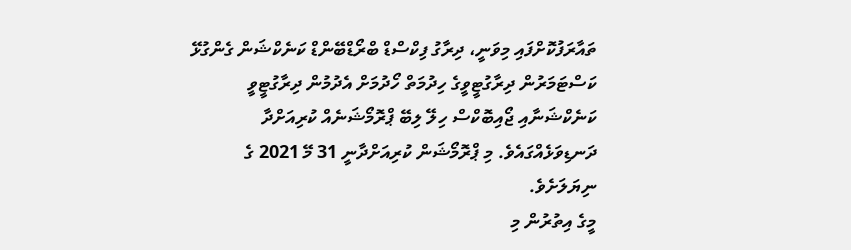ތައާރަފުކޮށްފައި މިވަނީ، ދިރާގު ފިކްސްޑް ބްރޯޑްބޭންޑް ކަނެކްޝަން ގެންގުޅޭ ކަސްޓަމަރުން ދިރާގުޓީވީގެ ހިދުމަތް ހޯދުމަށް އެދުމުން ދިރާގުޓީވީ ކަނެކްޝަނާއި ޖޯއިބޮކްސް ހިލޭ ލިބޭ ޕްރޮމޯޝަނެއް ކުރިއަށްދާ ދަނޑިވަޅެއްގައެވެ. މި ޕްރޮމޯޝަން ކުރިއަށްދާނީ 31 މޭ 2021 ގެ ނިޔަލަށެވެ.
މީގެ އިތުރުން މި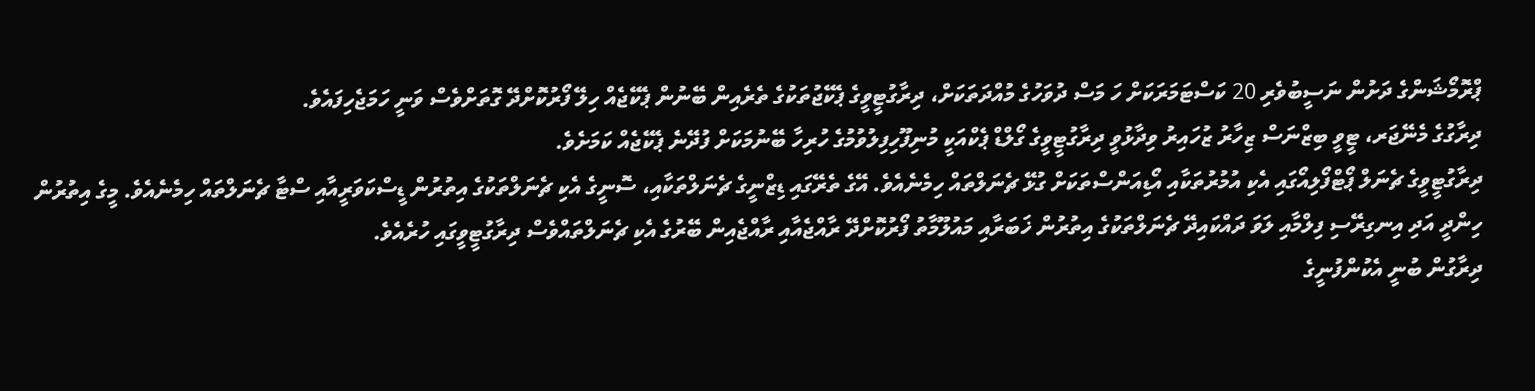ޕްރޮމޯޝަންގެ ދަށުން ނަސީބުވެރި 20 ކަސްޓަމަރަކަށް ހަ މަސް ދުވަހުގެ މުއްދަތަކަށް، ދިރާގުޓީވީގެ ޕެކޭޖުތަކުގެ ތެރެއިން ބޭނުން ޕެކޭޖެއް ހިލޭ ފޯރުކޮށްދޭ ގޮތަށްވެސް ވަނީ ހަމަޖެހިފައެވެ.
ދިރާގުގެ މެނޭޖަރ، ޓީވީ ބިޒްނަސް ޒިހާރު ޒުހައިރު ވިދާޅުވީ ދިރާގުޓީވީގެ ގޯލްޑް ޕެކްއަކީ މުނިފޫހިފިލުވުމުގެ ހުރިހާ ބޭނުމަކަށް ފުދޭނެ ޕެކޭޖެއް ކަމަށެވެ.
ދިރާގުޓީވީގެ ޗެނަލް ޕޯޓްފޯލިއޯގައި އެކި އުމުރުތަކާއި އޯޑިއަންސްތަކަށް ގުޅޭ ޗެނަލްތައް ހިމެނެއެވެ. އޭގެ ތެރޭގައި ޑިޒްނީގެ ޗެނަލްތަކާއި، ސޮނީގެ އެކި ޗެނަލްތަކުގެ އިތުރުން ޑީސްކަވަރީއާއި ސްޓާ ޗެނަލްތައް ހިމެނެއެވެ. މީގެ އިތުރުން ހިންދީ އަދި އިނގިރޭސި ފިލްމާއި ލަވަ ދައްކައިދޭ ޗެނަލްތަކުގެ އިތުރުން ޚަބަރާއި މައުލޫމާތު ފޯރުކޮށްދޭ ރާއްޖެއާއި ރާއްޖެއިން ބޭރުގެ އެކި ޗެނަލްތައްވެސް ދިރާގުޓީވީގައި ހުރެއެވެ.
ދިރާގުން ބުނީ އެކުންފުނީގެ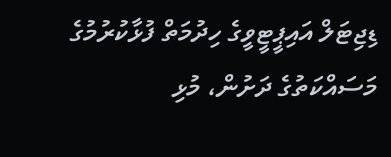ޑިޖިޓަލް އައިޕީޓީވީގެ ހިދުމަތް ފުޅާކުރުމުގެ މަސައްކަތުގެ ދަށުން، މުޅި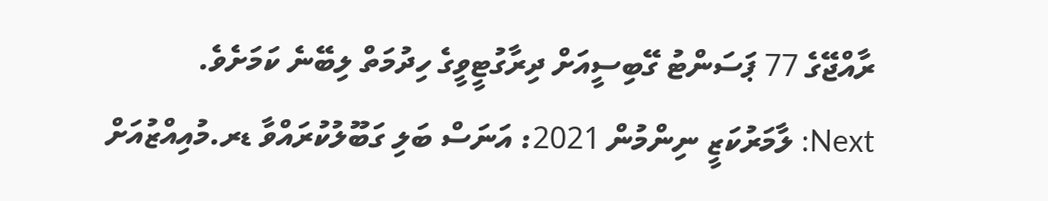ރާއްޖޭގެ 77 ޕަސަންޓު ގޭބިސީއަށް ދިރާގުޓީވީގެ ހިދުމަތް ލިބޭނެ ކަމަށެވެ.
Next: ލާމަރުކަޒީ ނިންމުން 2021: އަނަސް ބަލި ގަބޫލުކުރައްވާ ޑރ.މުއިއްޒުއަށް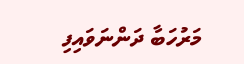މަރުހަބާ ދަންނަވައިފި